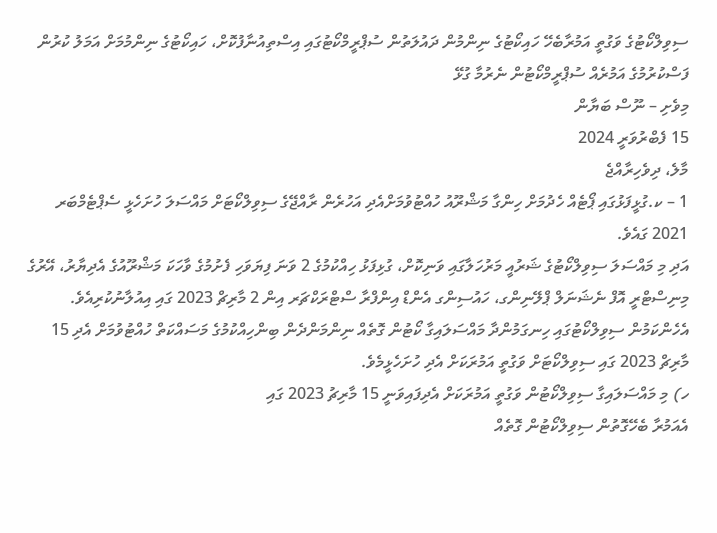ސިވިލްކޯޓުގެ ވަގުތީ އަމުރާބެހޭ ހައިކޯޓުގެ ނިންމުން ދައުލަތުން ސުޕްރީމްކޯޓުގައި އިސްތިއުނާފުކޮށް، ހައިކޯޓުގެ ނިންމުމަށް އަމަލު ކުރުން ފަސްކުރުމުގެ އަމުރެއް ސުޕްރީމްކޯޓުން ނެރުމާ ގުޅޭ
މިވެށި – ނޫސް ބަޔާން
15 ފެބްރުވަރީ 2024
މާލެ، ދިވެހިރާއްޖެ
1 – ކ.ގުޅީފަޅުގައި ޕޯޓެއް ހެދުމަށް ހިންގާ މަޝްރޫއު ހުއްޓުވުމަށްއެދި އަހުރެން ރާއްޖޭގެ ސިވިލްކޯޓަށް މައްސަލަ ހުށަހެޅީ ސެޕްޓެމްބަރ 2021 ގައެވެ.
އަދި މި މައްސަލަ ސިވިލްކޯޓުގެ ޝަރުއީ މަރުހަލާގައި ވަނިކޮށް، ގުޅިފަޅު ހިއްކުމުގެ 2 ވަނަ ފިޔަވަހި ފެށުމުގެ ވާހަކަ މަޝްރޫއުގެ އެދިޔާރު، އޭރުގެ މިނިސްޓްރީ އޮފް ނެޝަނަލް ޕްލޭނިންގ، ހައުސިންގ އެންޑް އިންފްރާ ސްޓްރަކްޗަރ އިން 2 މާރިޗް 2023 ގައި އިއުލާނުކުރިއެވެ. އެހެންކަމުން ސިވިލްކޯޓުގައި ހިނގަމުންދާ މައްސަލައިގާ ކޯޓުން ގޮތެއް ނިންމަންދެން ބިންހިއްކުމުގެ މަސައްކަތް ހުއްޓުވުމަށް އެދި 15 މާރިޗް 2023 ގައި ސިވިލްކޯޓަށް ވަގުތީ އަމުރަކަށް އެދި ހުށަހެޅީމެވެ.
ހ) މި މައްސަލައިގާ ސިވިލްކޯޓުން ވަގުތީ އަމުރަކަށް އެދިފައިވަނީ 15 މާރިޗު 2023 ގައި
އެއަމުރާ ބެހޭގޮތުން ސިވިލްކޯޓުން ގޮތެއް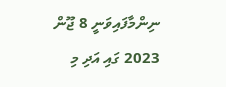ނިންމާފައިވަނީ 8 ޖޫން 2023 ގައި އަދި މި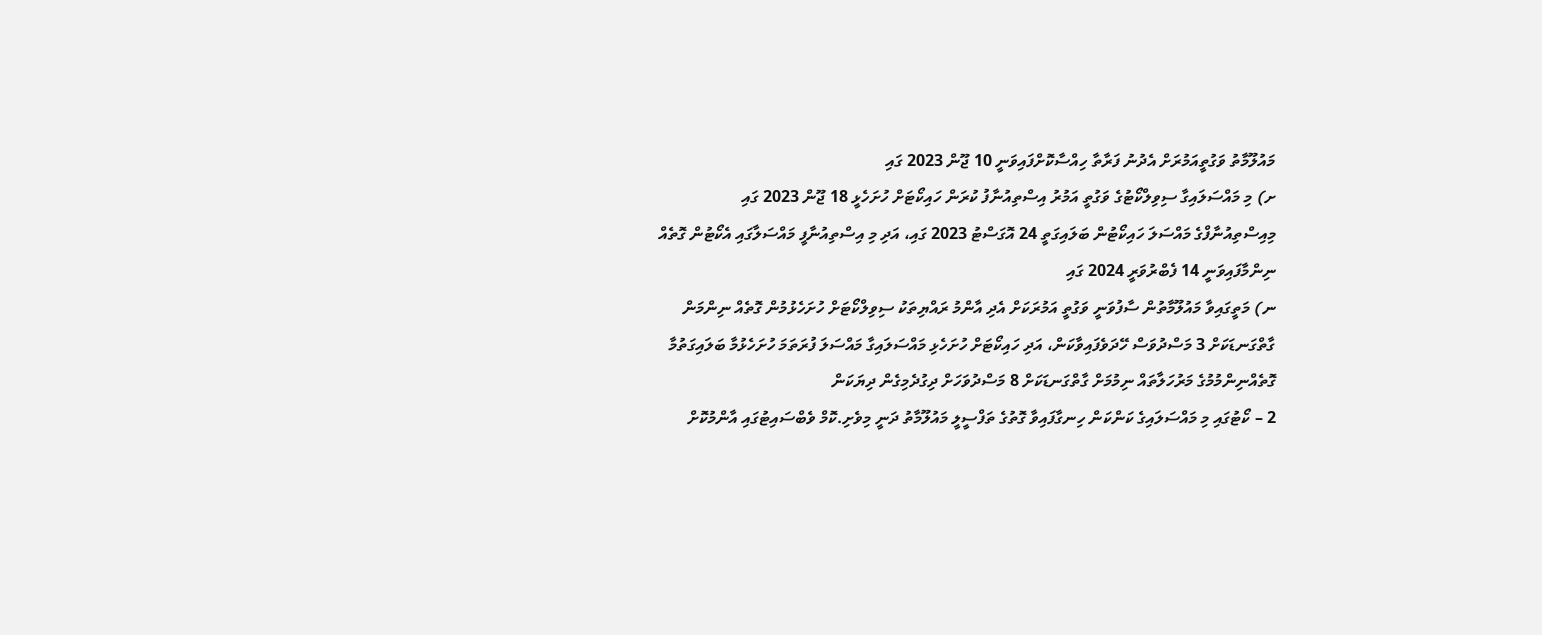މައުލޫމާތު ވަގުތީއަމުރަށް އެދުނު ފަރާތާ ހިއްސާކޮށްފައިވަނީ 10 ޖޫން 2023 ގައި
ށ) މި މައްސަލައިގާ ސިވިލްކޯޓުގެ ވަގުތީ އަމުރު އިސްތިއުނާފު ކުރަން ހައިކޯޓަށް ހުށަހެޅީ 18 ޖޫން 2023 ގައި
މިއިސްތިއުނާފްގެ މައްސަލަ ހައިކޯޓުން ބަލައިގަތީ 24 އޮގަސްޓު 2023 ގައި، އަދި މި އިސްތިއުނާފީ މައްސަލާގައި އެކޯޓުން ގޮތެއް ނިންމާފައިވަނީ 14 ފެބްރުވަރީ 2024 ގައި
ނ) މަތީގައިވާ މައުލޫމާތުން ސާފުވަނީ ވަގުތީ އަމުރަކަށް އެދި އާންމު ރައްޔިތަކު ސިވިލްކޯޓަށް ހުށަހެޅުމުން ގޮތެއް ނިންމަން ގާތްގަނޑަކަށް 3 މަސްދުވަސް ހޭދަވެފައިވާކަން، އަދި ހައިކޯޓަށް ހުށަހެޅި މައްސަލައިގާ މައްސަލަ ފުރަތަމަ ހުށަހެޅުމާ ބަލައިގަތުމާ ގޮތެއްނިންމުމުގެ މަރުހަލާތައް ނިމުމަށް ގާތްގަނޑަކަށް 8 މަސްދުވަހަށް ދިގުދެމިގެން ދިޔަކަން
2 – ކޯޓުގައި މި މައްސަލައިގެ ކަންކަން ހިނގާފައިވާ ގޮތުގެ ތަފްސީލީ މައުލޫމާތު ދަނީ މިވެށި.ކޮމް ވެބްސައިޓުގައި އާންމުކޮށް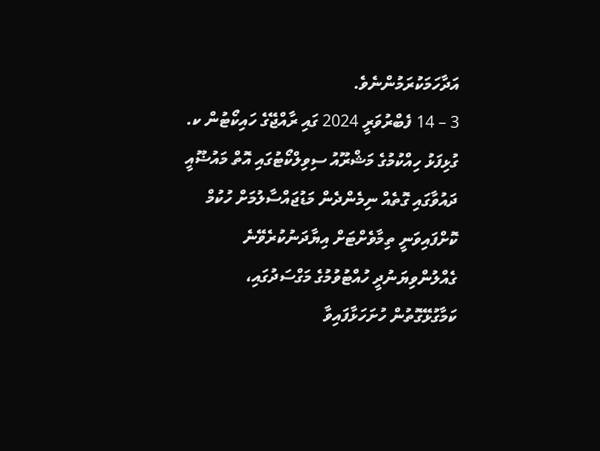އަދާހަމަކުރަމުންނެވެ.
3 – 14 ފެބްރުވަރީ 2024 ގައި ރާއްޖޭގެ ހައިކޯޓުން ކ. ގުޅިފަޅު ހިއްކުމުގެ މަޝްރޫއު ސިވިލްކޯޓުގައި އޮތް މައުޟޫއީ ދައުވާގައި ގޮތެއް ނިމެންދެން މަޑުޖައްސާލުމަށް ހުކުމް ކޮށްފައިވަނީ ތިމާވެށްޓަށް އިޔާދަނުކުރެވޭނެ ގެއްލުންވިޔަނުދީ ހުއްޓުވުމުގެ މަގްސަދުގައި، ކަމާގުޅޭގޮތުން ހުށަހަޅާފައިވާ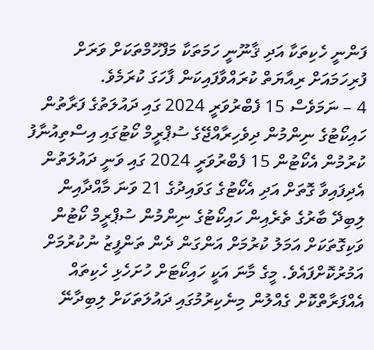ފަންނީ ހެކިތަކާ އަދި ޤާނޫނީ ހަމަތަކާ މަފްހޫމްތަކަށް ވަރަށް ފުރިހަމައަށް ރިއާޔަތް ކުރައްވާފައިކަން ފާހަގަ ކުރަމެވެ.
4 – ނަމަވެސް 15 ފެބްރުވަރީ 2024 ގައި ދައުލަތުގެ ފަރާތުން ހައިކޯޓުގެ ނިންމުން ދިވެހިރާއްޖޭގެ ސުޕްރީމް ކޯޓުގައި އިސްތިއުނާފު ކުރުމުން އެކޯޓުން 15 ފެބްރުވަރީ 2024 ގައި ވަނީ ދައުލަތުން އެދިފައިވާ ގޮތަށް އަދި އެކޯޓުގެ ގަވައިދުގެ 21 ވަނަ މާއްދާއިން ލިބިދޭ ބާރުގެ ތެރެއިން ހައިކޯޓުގެ ނިންމުން ސުޕްރީމް ކޯޓުން ވަކިގޮތަކަށް އަމަލު ކުރުމަށް އަންގަން ދެން ތަންފީޒު ނުކުރުމަށް އަމުރުކޮށްފައެވެ. މީގެ މާނަ އަކީ ހައިކޯޓަށް ހުށަހެޅި ހެކިތައް އެއްފަރާތްކޮށް ގެއްލުން މިނެކިރުމުގައި ދައުލަތަކަށް ލިބިދާނޭ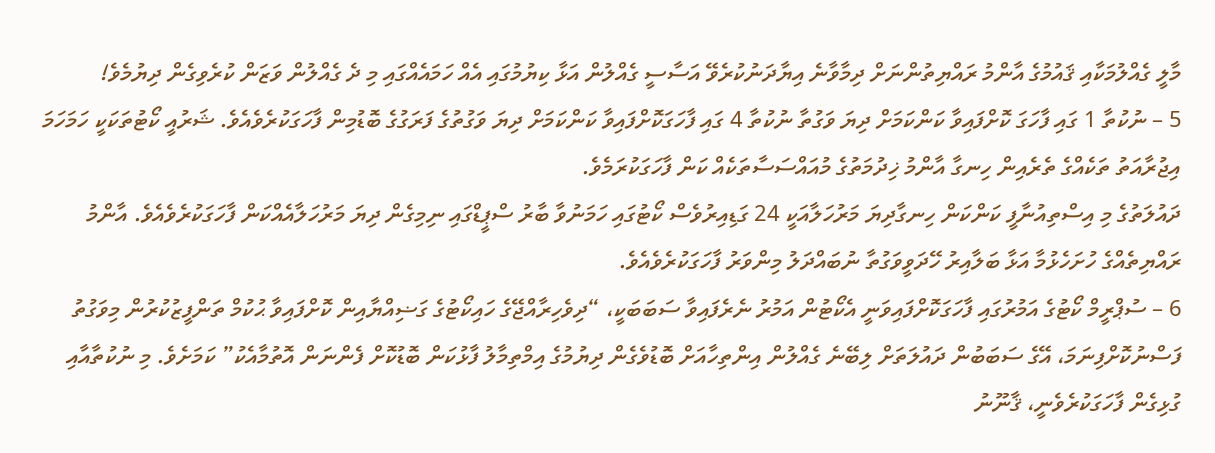މާލީ ގެއްލުމަކާއި ޤައުމުގެ އާންމު ރައްޔިތުންނަށް ދިމާވާނެ އިޔާދަނުކުރެވޭ އަސާސީ ގެއްލުން އަޅާ ކިޔުމުގައި އެއް ހަމައެއްގައި މި ދެ ގެއްލުން ވަޒަން ކުރެވިގެން ދިޔުމެވެ!
5 – ނުކުތާ 1 ގައި ފާހަގަ ކޮށްފައިވާ ކަންކަމަށް ދިޔަ ވަގުތާ ނުކުތާ 4 ގައި ފާހަގަކޮށްފައިވާ ކަންކަމަށް ދިޔަ ވަގުތުގެ ފަރަގުގެ ބޮޑުމިން ފާހަގަކުރެވެއެވެ. ޝަރުއީ ކޯޓުތަކަކީ ހަމަހަމަ އިޖުރާއަތު ތަކެއްގެ ތެރެއިން ހިނގާ އާންމު ޚިދުމަތުގެ މުއައްސަސާތަކެއް ކަން ފާހަގަކުރަމެވެ.
ދައުލަތުގެ މި އިސްތިއުނާފީ ކަންކަން ހިނގާދިޔަ މަރުހަލާއަކީ 24 ގަޑިއިރުވެސް ކޯޓުގައި ހަމަނުވާ ބާރު ސްޕީޑްގައި ނިމިގެން ދިޔަ މަރުހަލާއެއްކަން ފާހަގަކުރެވެއެވެ. އާންމު ރައްޔިތެއްގެ ހުށަހެޅުމާ އަޅާ ބަލާއިރު ހޭދަވީވަގުތާ ނުބައްދަލު މިންވަރު ފާހަގަކުރެވެއެވެ.
6 – ސުޕްރީމް ކޯޓުގެ އަމުރުގައި ފާހަގަކޮށްފައިވަނީ އެކޯޓުން އަމުރު ނެރެފައިވާ ސަބަބަކީ، “ދިވެހިރާއްޖޭގެ ހައިކޯޓުގެ ގަޟިއްޔާއިން ކޮށްފައިވާ ޙުކުމް ތަންފީޒުކުރުން މިވަގުތު ފަސްނުކޮށްފިނަމަ، އޭގެ ސަބަބުން ދައުލަތަށް ލިބޭނެ ގެއްލުން އިންތިހާއަށް ބޮޑުވެގެން ދިޔުމުގެ އިމްތިމާލު ފާޅުކަން ބޮޑުކޮށް ފެންނަން އޮތުމާއެކު” ކަމަށެވެ. މި ނުކުތާއާއި ގުޅިގެން ފާހަގަކުރެވެނީ، ޤާނޫނު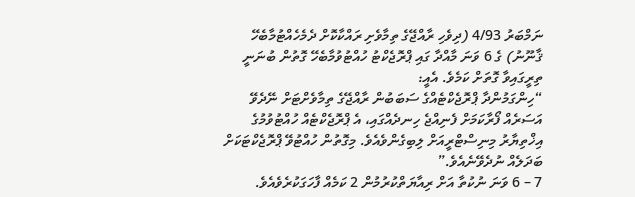ނަމްބަރު 4/93 (ދިވެހި ރާއްޖޭގެ ތިމާވެށި ރައްކާކޮށް ދެމެހެއްޓުމާބެހޭ ޤާނޫނު) ގެ 6 ވަނަ މާއްދާ ގައި ޕްރޮޖެކްޓު ހުއްޓުވުމާބެހޭ ގޮތުން ބުނަނީ ތިރީގައިވާ ގޮތަށް ކަމެވެ. އެއީ:
“ހިންގަމުންދާ ޕްރޮޖެކްޓެއްގެ ސަބަބުން ރާއްޖޭގެ ތިމާވެށްޓަށް ނޭދެވޭ އަސަރެއް ފޯރާކަމަށް ފެނިއްޖެ ހިނދެއްގައި، އެ ޕްރޮޖެކްޓެއް ހުއްޓުވުމުގެ އިޚްތިޔާރު މިނިސްޓްރީއަށް ލިބިގެންވެއެވެ. މިގޮތުން ހުއްޓުވޭ ޕްރޮޖެކްޓަކަށް ބަދަލެއް ނުދެވޭނެއެވެ.”
7 – 6 ވަނަ ނުކުތާ އަށް ރިއާޔަތްކުރުމުން 2 ކަމެއް ފާހަގަކުރެވެއެވެ.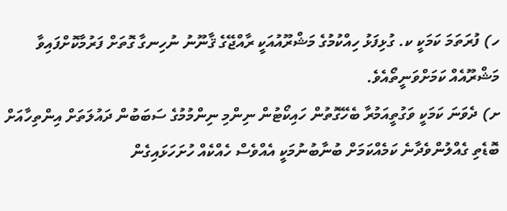ހ) ފުރަތަމަ ކަމަކީ ކ. ގުޅިފަޅު ހިއްކުމުގެ މަޝްރޫއުއަކީ ރާއްޖޭގެ ޤާނޫނު ނުހިނގާ ގޮތަށް ފަރުމާކޮށްފައިވާ މަޝްރޫއެއް ކަމަށްވަނީތޯއެވެ.
ށ) ދެވަނަ ކަމަކީ ވަގުތީއަމުރާ ބެހޭގޮތުން ހައިކޯޓުން ނިންމި ނިންމުމުގެ ސަބަބުން ދައުލަތަށް އިންތިހާއަށް ބޮޑެތި ގެއްލުންވެދާނެ ކަމެއްކަމަށް ބުނާބުނުމަކީ އެއްވެސް ހެއްކެއް ހުށަހަޅައިގެން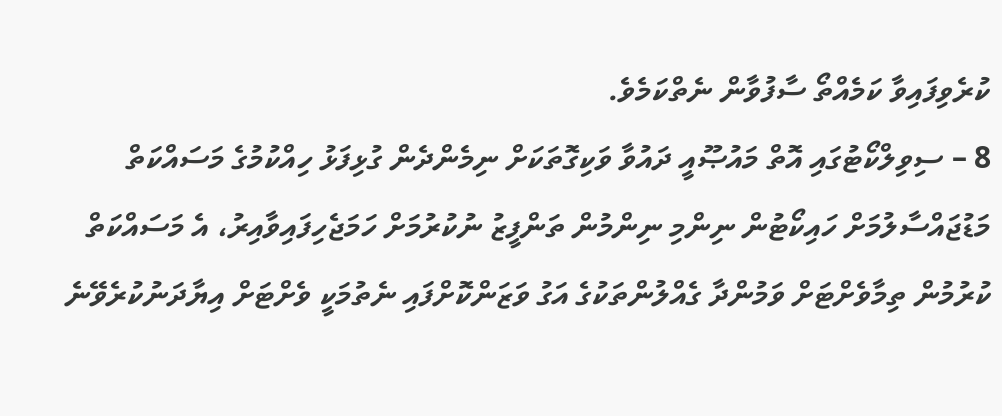ކުރެވިފައިވާ ކަމެއްތޯ ސާފުވާން ނެތްކަމެވެ.
8 – ސިވިލްކޯޓުގައި އޮތް މައުޞޫއީ ދައުވާ ވަކިގޮތަކަށް ނިމެންދެން ގުޅިފަޅު ހިއްކުމުގެ މަސައްކަތް މަޑުޖައްސާލުމަށް ހައިކޯޓުން ނިންމި ނިންމުން ތަންފީޒު ނުކުރުމަށް ހަމަޖެހިފައިވާއިރު، އެ މަސައްކަތް ކުރުމުން ތިމާވެށްޓަށް ވަމުންދާ ގެއްލުންތަކުގެ އަގު ވަޒަންކޮށްފައި ނެތުމަކީ ވެށްޓަށް އިޔާދަނުކުރެވޭނެ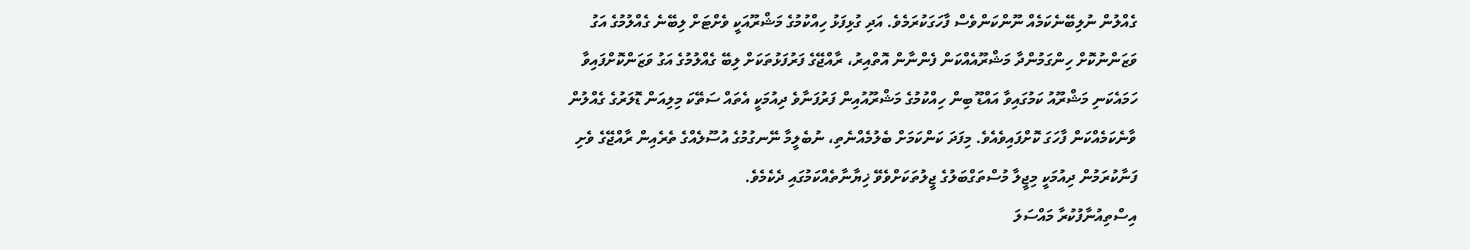ގެއްލުން ނުލިބޭނެކަމެއް ނޫންކަންވެސް ފާހަގަކުރަމެވެ. އަދި ގުޅިފަޅު ހިއްކުމުގެ މަޝްރޫއަކީ ވެށްޓަށް ލިބޭނެ ގެއްލުމުގެ އަގު ވަޒަންނުކޮށް ހިންގަމުންދާ މަޝްރޫއެއްކަން ފެންނާން އޮތްއިރު، ރާއްޖޭގެ ފަރުފަޅުތަކަށް ލިބޭ ގެއްލުމުގެ އަގު ވަޒަންކޮށްފައިވާ ހަމައެކަނި މަޝްރޫއު ކަމުގައިވާ އައްޑޫ ބިން ހިއްކުމުގެ މަޝްރޫއުއިން ފަރުފަނާވެ ދިއުމަކީ އެތައް ސަތޭކަ މިލިއަން ޑޮލަރުގެ ގެއްލުން ވާނެކަމެއްކަން ފާހަގަ ކޮށްފައިވެއެވެ. މިފަދަ ކަންކަމަށް ބެލުމެއްނެތި، ނުބެލީމާ ނޭނގުމުގެ އުސޫލެއްގެ ތެރެއިން ރާއްޖޭގެ ވެށި ފަނާކުރަމުން ދިއުމަކީ މިޖީލާ މުސްތަގްބަލުގެ ޖީލުތަކަށްވެވޭ ޚިޔާނާތެއްކަމުގައި ދެކެމެވެ.
އިސްތިއުނާފުކުރާ މައްސަލަ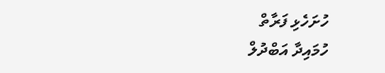ހުށަހެޅި ފަރާތް
ހުމައިދާ އަބްދުލް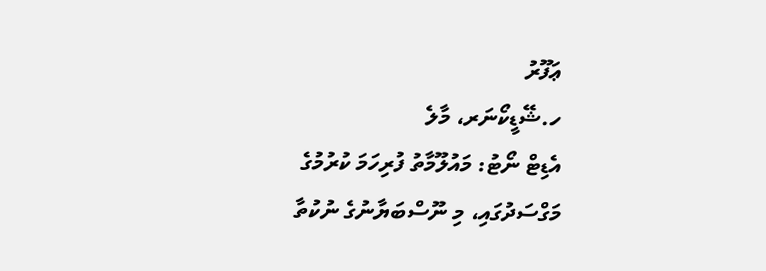ޢަފޫރު
ހ.ޝޭޑީކޯނަރ، މާލެ
އެޑިޓް ނޯޓު: މައުލޫމާތު ފުރިހަމަ ކުރުމުގެ މަގްސަދުގައި، މި ނޫސްބަޔާނުގެ ނުކުތާ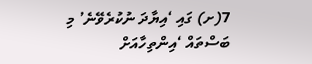7(ށ) ގައި ‘އިޔާދަ ނުކުރެވޭނެ’ މި ބަސްތައް ‘އިންތިހާއަށް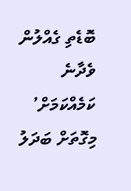ބޮޑެތި ގެއްލުން ވެދާނެ ކަމެއްކަމަށް’ މިގޮތަށް ބަދަލު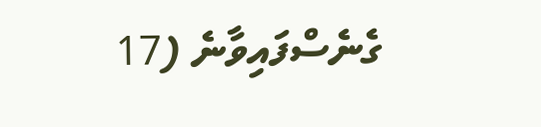ގެނެސްފައިވާނެ (17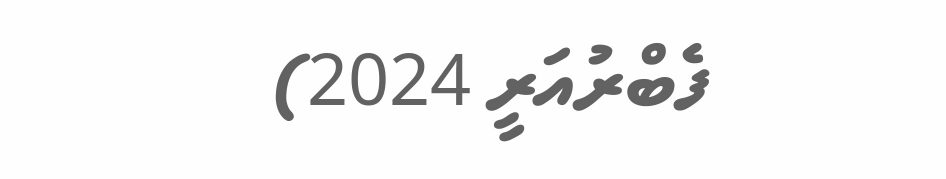ފެބްރުއަރީ 2024)